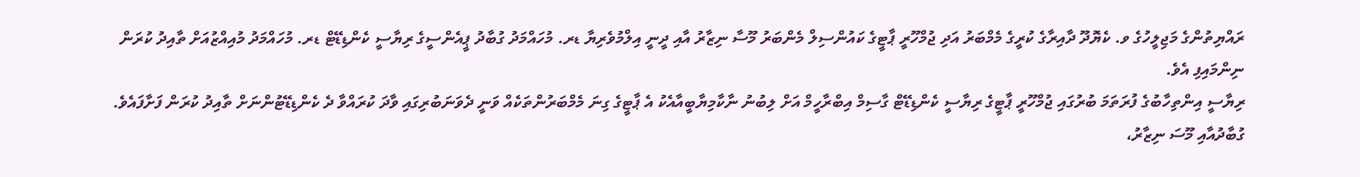ރައްޔިތުންގެ މަޖިލީހުގެ ވ. ކެޔޮދޫ ދާއިރާގެ ކުރީގެ މެމްބަރު އަދި ޖުމްހޫރީ ޕާޓީގެ ކައުންސިލް މެންބަރު މޫސާ ނިޒާރު އާއި ދީނީ އިލްމުވެރިޔާ ޑރ. މުހައްމަދު ގުބާދު ޕީއެންސީގެ ރިޔާސީ ކެންޑިޑޭޓް ޑރ. މުހައްމަދު މުއިއްޒުއަށް ތާއިދު ކުރަން ނިންމައިފި އެވެ.
ރިޔާސީ އިންތިހާބުގެ ފުރަތަމަ ބުރުގައި ޖުމްހޫރީ ޕާޓީގެ ރިޔާސީ ކެންޑިޑޭޓް ގާސިމް އިބްރާހީމް އަށް ލިބުނު ނާކާމިޔާބީއާއެކު އެ ޕާޓީގެ ގިނަ މެމްބަރުންތަކެއް ވަނީ ދެވަނަބުރިގައި ވާދަ ކުރައްވާ ދެ ކެންޑިޑޭޓުންނަށް ތާއިދު ކުރަން ފަށާފައެވެ.
ގުބާދުއާއި މޫސަ ނިޒާރު،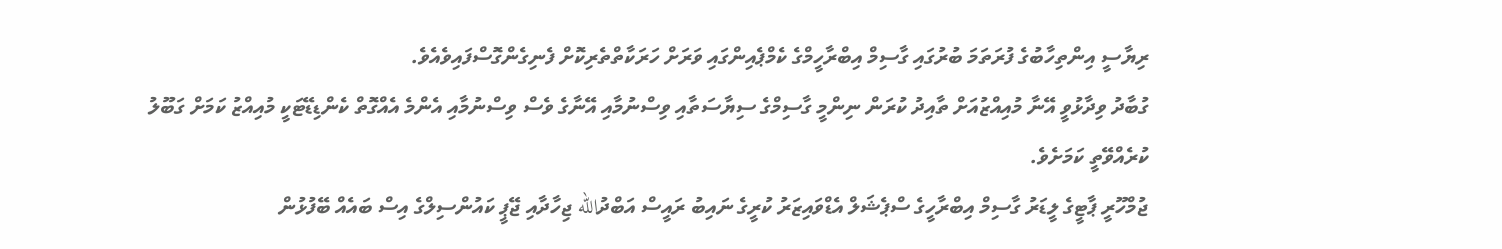ރިޔާސީ އިންތިހާބުގެ ފުރަތަމަ ބުރުގައި ގާސިމް އިބްރާހީމްގެ ކެމްޕެއިންގައި ވަރަށް ހަރަކާތްތެރިކޮށް ފެނިގެންގޮސްފައިވެއެވެ.
ގުބާދު ވިދާޅުވީ އޭނާ މުއިއްޒުއަށް ތާއިދު ކުރަން ނިންމީ ގާސިމްގެ ސިޔާސަތާއި ވިސްނުމާއި އޭނާގެ ވެސް ވިސްނުމާއި އެންމެ އެއްގޮތް ކެންޑިޑޭޓަކީ މުއިއްޒު ކަމަށް ގަބޫލު ކުރެއްވޭތީ ކަމަށެވެ.
ޖުމްހޫރީ ޕާޓީގެ ލީޑަރު ގާސިމް އިބްރާހީގެ ސްޕެޝަލް އެޑްވައިޒަރު ކުރީގެ ނައިބު ރައީސް އަބްދުالله ޖިހާދާއި ޖޭޕީ ކައުންސިލްގެ އިސް ބައެއް ބޭފުޅުން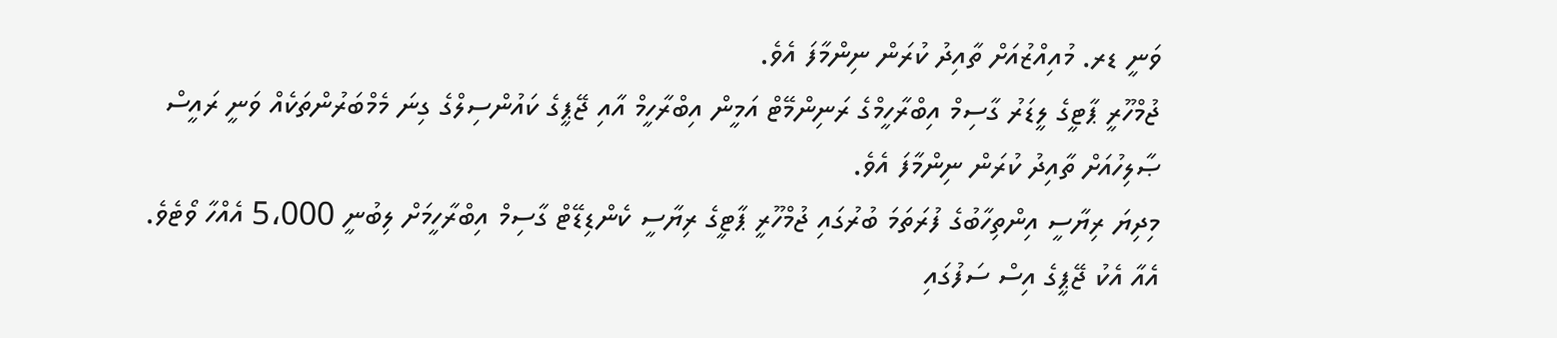ވަނީ ޑރ. މުއިއްޒުއަށް ތާއިދު ކުރަން ނިންމާފަ އެވެ.
ޖުމްހޫރީ ޕާޓީގެ ލީޑަރު ގާސިމް އިބްރާހީމްގެ ރަނިންމޭޓް އަމީން އިބްރާހީމް އާއި ޖޭޕީގެ ކައުންސިލްގެ ގިނަ މެމްބަރުންތަކެއް ވަނީ ރައީސް ޞާލިހުއަށް ތާއިދު ކުރަން ނިންމާފަ އެވެ.
މިދިޔަ ރިޔާސީ އިންތިހާބުގެ ފުރަތަމަ ބުރުގައި ޖުމްހޫރީ ޕާޓީގެ ރިޔާސީ ކެންޑިޑޭޓް ގާސިމް އިބްރާހީމަށް ލިބުނީ 5،000 އެއްހާ ވޯޓެވެ. އެއާ އެކު ޖޭޕީގެ އިސް ސަފުގައި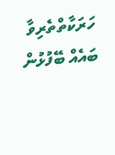ހަރަކާތްތެރިވާ ބައެއް ބޭފުޅުން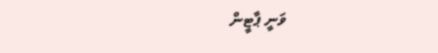ވަނީ ޕާޓީން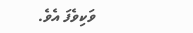ވަކިވެފަ އެވެ.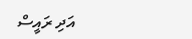އަދި ރައީސް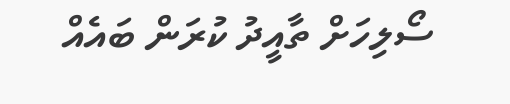ސޯލިހަށް ތާއީދު ކުރަން ބައެއް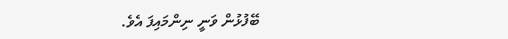ބޭފުޅުން ވަނީ ނިންމައިފަ އެވެ.